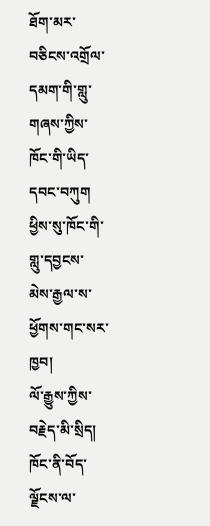ཐོག་མར་བཅིངས་འགྲོལ་དམག་གི་གླུ་གཞས་ཀྱིས་
ཁོང་གི་ཡིད་དབང་བཀུག
ཕྱིས་སུ་ཁོང་གི་གླུ་དབྱངས་
མེས་རྒྱལ་ས་ཕྱོགས་གང་སར་ཁྱབ།
ལོ་རྒྱུས་ཀྱིས་བརྗེད་མི་སྲིད།
ཁོང་ནི་བོད་ལྗོངས་ལ་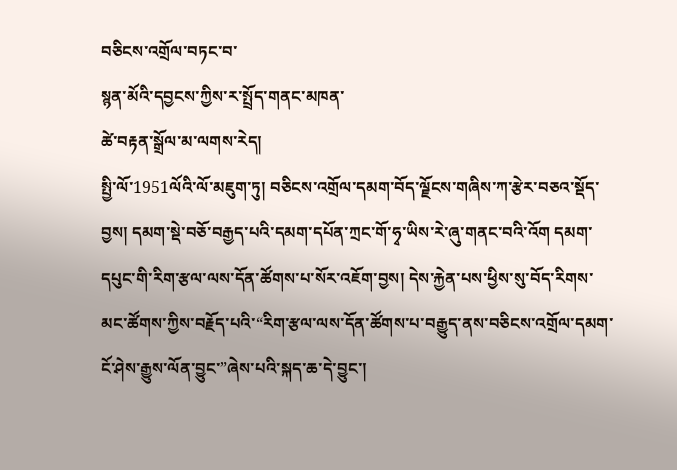བཅིངས་འགྲོལ་བཏང་བ་
སྙན་མོའི་དབྱངས་ཀྱིས་ར་སྤྲོད་གནང་མཁན་
ཚེ་བརྟན་སྒྲོལ་མ་ལགས་རེད།
སྤྱི་ལོ་1951ལོའི་ལོ་མཇུག་ཏུ། བཅིངས་འགྲོལ་དམག་བོད་ལྗོངས་གཞིས་ཀ་རྩེར་བཅའ་སྡོད་བྱས། དམག་སྡེ་བཅོ་བརྒྱད་པའི་དམག་དཔོན་ཀྲང་གོ་ཧྭ་ཡིས་རེ་ཞུ་གནང་བའི་འོག དམག་དཔུང་གི་རིག་རྩལ་ལས་དོན་ཚོགས་པ་སོར་འཇོག་བྱས། དེས་རྐྱེན་པས་ཕྱིས་སུ་བོད་རིགས་མང་ཚོགས་ཀྱིས་བརྗོད་པའི་“རིག་རྩལ་ལས་དོན་ཚོགས་པ་བརྒྱུད་ནས་བཅིངས་འགྲོལ་དམག་ངོ་ཤེས་རྒྱུས་ལོན་བྱུང་”ཞེས་པའི་སྐད་ཆ་དེ་བྱུང་།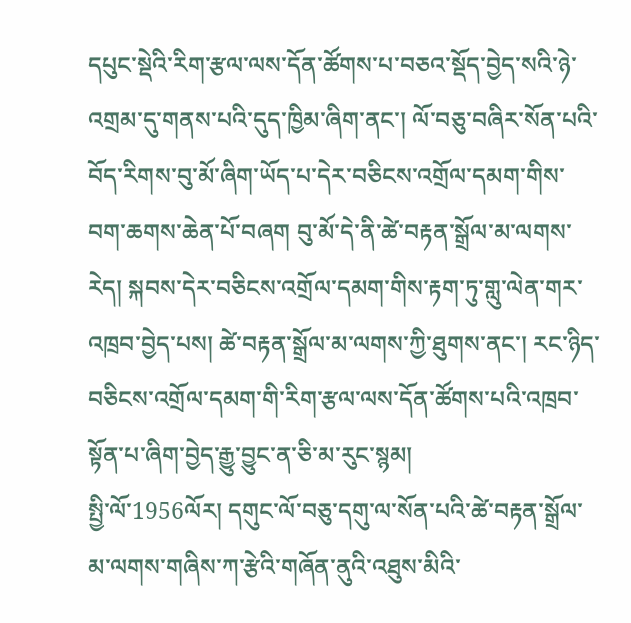དཔུང་སྡེའི་རིག་རྩལ་ལས་དོན་ཚོགས་པ་བཅའ་སྡོད་བྱེད་སའི་ཉེ་འགྲམ་དུ་གནས་པའི་དུད་ཁྱིམ་ཞིག་ནང་། ལོ་བཅུ་བཞིར་སོན་པའི་བོད་རིགས་བུ་མོ་ཞིག་ཡོད་པ་དེར་བཅིངས་འགྲོལ་དམག་གིས་བག་ཆགས་ཆེན་པོ་བཞག བུ་མོ་དེ་ནི་ཚེ་བརྟན་སྒྲོལ་མ་ལགས་རེད། སྐབས་དེར་བཅིངས་འགྲོལ་དམག་གིས་རྟག་ཏུ་གླུ་ལེན་གར་འཁྲབ་བྱེད་པས། ཚེ་བརྟན་སྒྲོལ་མ་ལགས་ཀྱི་ཐུགས་ནང་། རང་ཉིད་བཅིངས་འགྲོལ་དམག་གི་རིག་རྩལ་ལས་དོན་ཚོགས་པའི་འཁྲབ་སྟོན་པ་ཞིག་བྱེད་རྒྱུ་བྱུང་ན་ཅི་མ་རུང་སྙམ།
སྤྱི་ལོ་1956ལོར། དགུང་ལོ་བཅུ་དགུ་ལ་སོན་པའི་ཚེ་བརྟན་སྒྲོལ་མ་ལགས་གཞིས་ཀ་རྩེའི་གཞོན་ནུའི་འཐུས་མིའི་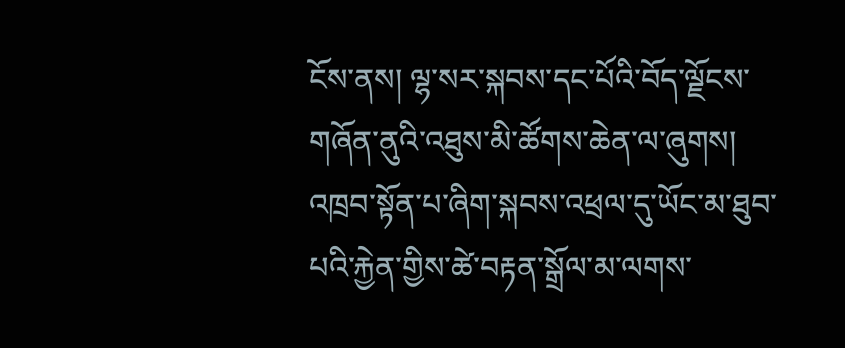ངོས་ནས། ལྷ་སར་སྐབས་དང་པོའི་བོད་ལྗོངས་གཞོན་ནུའི་འཐུས་མི་ཚོགས་ཆེན་ལ་ཞུགས། འཁྲབ་སྟོན་པ་ཞིག་སྐབས་འཕྲལ་དུ་ཡོང་མ་ཐུབ་པའི་རྐྱེན་གྱིས་ཚེ་བརྟན་སྒྲོལ་མ་ལགས་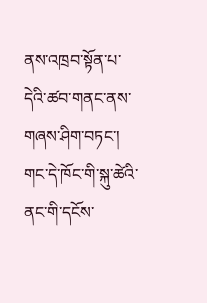ནས་འཁྲབ་སྟོན་པ་དེའི་ཚབ་གནང་ནས་གཞས་ཤིག་བཏང་། གང་དེ་ཁོང་གི་སྐུ་ཚེའི་ནང་གི་དངོས་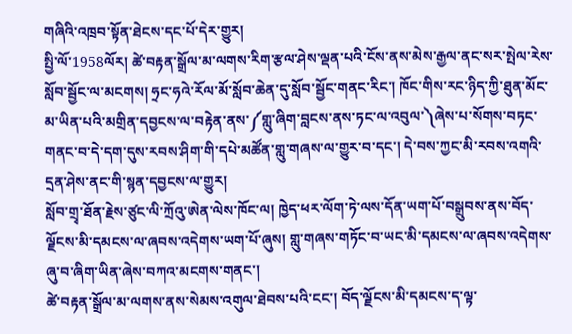གཞིའི་འཁྲབ་སྟོན་ཐེངས་དང་པོ་དེར་གྱུར།
སྤྱི་ལོ་1958ལོར། ཚེ་བརྟན་སྒྲོལ་མ་ལགས་རིག་རྩལ་ཤེས་ལྡན་པའི་ངོས་ནས་མེས་རྒྱལ་ནང་སར་སྤེལ་རེས་སློབ་སྦྱོང་ལ་མངགས། ཧྲང་ཧའེ་རོལ་མོ་སློབ་ཆེན་དུ་སློབ་སྦྱོང་གནང་རིང་། ཁོང་གིས་རང་ཉིད་ཀྱི་ཐུན་མོང་མ་ཡིན་པའི་མགྲིན་དབྱངས་ལ་བརྟེན་ནས་༼གླུ་ཞིག་བླངས་ནས་ཏང་ལ་འབུལ་༽ཞེས་པ་སོགས་བཏང་གནང་བ་དེ་དག་དུས་རབས་ཤིག་གི་དཔེ་མཚོན་གླུ་གཞས་ལ་གྱུར་བ་དང་། དེ་བས་ཀྱང་མི་རབས་འགའི་དྲན་ཤེས་ནང་གི་སྙན་དབྱངས་ལ་གྱུར།
སློབ་གྲྭ་ཐོན་རྗེས་ཙུང་ལི་ཀྲོའུ་ཨེན་ལེས་ཁོང་ལ། ཁྱེད་ཕར་ལོག་ཏེ་ལས་དོན་ཡག་པོ་བསྒྲུབས་ནས་བོད་ལྗོངས་མི་དམངས་ལ་ཞབས་འདེགས་ཡག་པོ་ཞུས། གླུ་གཞས་གཏོང་བ་ཡང་མི་དམངས་ལ་ཞབས་འདེགས་ཞུ་བ་ཞིག་ཡིན་ཞེས་བཀའ་མངགས་གནང་།
ཚེ་བརྟན་སྒྲོལ་མ་ལགས་ནས་སེམས་འགུལ་ཐེབས་པའི་ངང་། བོད་ལྗོངས་མི་དམངས་ད་ལྟ་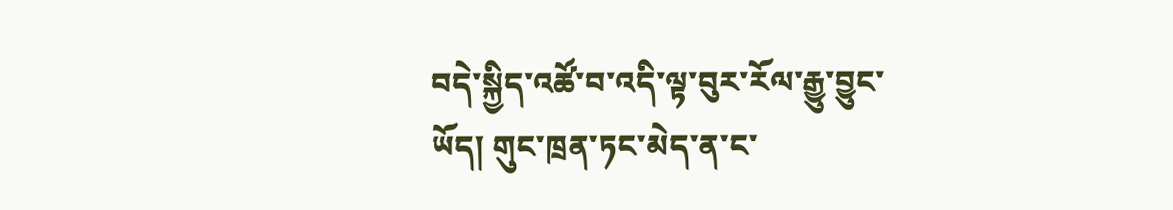བདེ་སྐྱིད་འཚོ་བ་འདི་ལྟ་བུར་རོལ་རྒྱུ་བྱུང་ཡོད། གུང་ཁྲན་ཏང་མེད་ན་ང་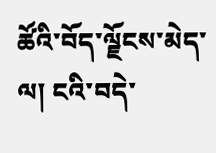ཚོའི་བོད་ལྗོངས་མེད་ལ། ངའི་བདེ་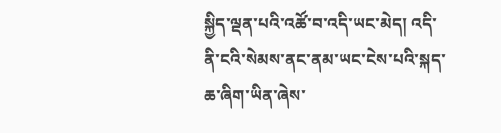སྐྱིད་ལྡན་པའི་འཚོ་བ་འདི་ཡང་མེད། འདི་ནི་ངའི་སེམས་ནང་ནམ་ཡང་ངེས་པའི་སྐད་ཆ་ཞིག་ཡིན་ཞེས་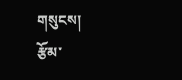གསུངས།
རྩོམ་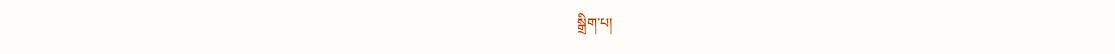སྒྲིག་པ།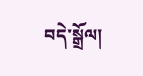བདེ་སྒྲོལ།